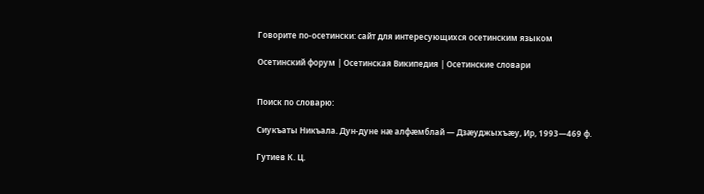Говорите по-осетински: сайт для интересующихся осетинским языком

Осетинский форум | Осетинская Википедия | Осетинские словари


Поиск по словарю:

Сиукъаты Никъала. Дун-дуне нæ алфæмблай — Дзæуджыхъæу, Ир, 1993—469 ф.

Гутиев К. Ц.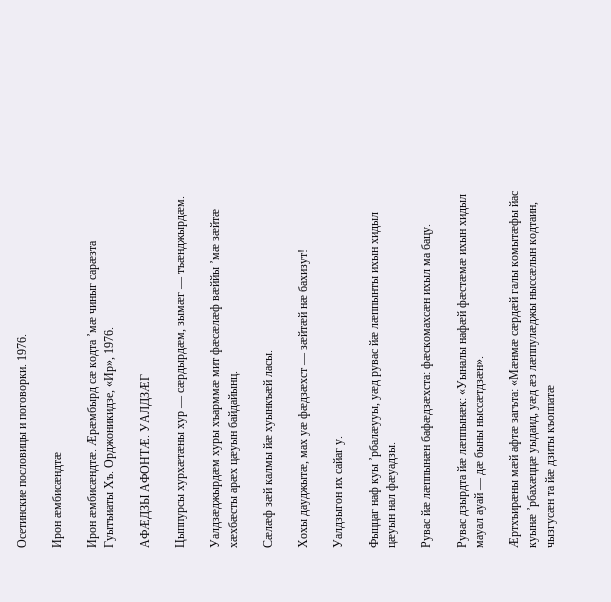Осетинские пословицы и поговорки. 1976.

Ирон æмбисæндтæ

Ирон æмбисæндтæ. Æрæмбырд сæ кодта ’мæ чиныг сарæзта Гуытъиаты Хъ. Орджоникидзе, «Ир», 1976.

АФÆДЗЫ АФОНТÆ. УАЛДЗÆГ

Цыппурсы хурхæтæны хур — сæрдырдæм, зымæг — тъæнджырдæм.

Уалдзæджырдæм хуры хъарммæ мит фæсæлæф вæййы ’мæ зæйтæ хæхбæсты арæх цæуын байдайынц.

Сæлæф зæй калмы йæ хуынкъæй ласы.

Хохы дауджытæ, мах уæ фæдзæхст — зæйтæй нæ бахизут!

Уалдзыгон их сайаг у.

Фыццаг наф куы ’рбалæууы, уæд рувас йæ лæппынты ихын хидыл цæуын нал фæуадзы.

Рувас йæ лæппынæн бафæдзæхста: фæскомахсæн ихыл ма бацу.

Рувас дзырдта йæ лæппынæк: «Уыналы нафæй фæстæмæ ихын хидыл мауал ауай — дæ быны ныссæтдзæн».

Æртхъирæны мæй афтæ загъта: «Мæнмæ сæрдæй галы комытæфы йас куынæ ’рбахæццæ уыдаид, уæд æз лæппулæджы ныссæлын кодтаин, чызгусæн та йæ дзиты къоппатæ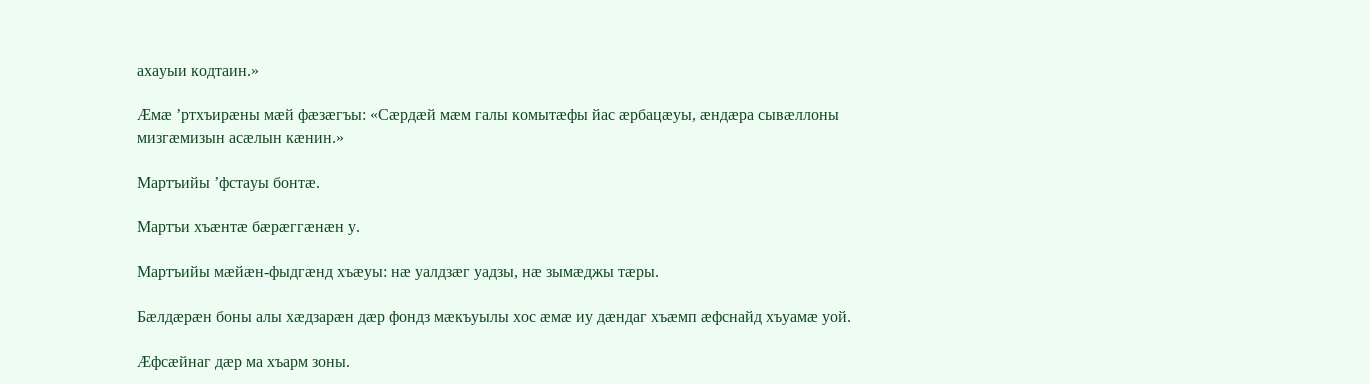ахауыи кодтаин.»

Æмæ ’ртхъирæны мæй фæзæгъы: «Сæрдæй мæм галы комытæфы йас æрбацæуы, æндæра сывæллоны мизгæмизын асæлын кæнин.»

Мартъийы ’фстауы бонтæ.

Мартъи хъæнтæ бæрæггæнæн у.

Мартъийы мæйæн-фыдгæнд хъæуы: нæ уалдзæг уадзы, нæ зымæджы тæры.

Бæлдæрæн боны алы хæдзарæн дæр фондз мæкъуылы хос æмæ иу дæндаг хъæмп æфснайд хъуамæ уой.

Æфсæйнаг дæр ма хъарм зоны.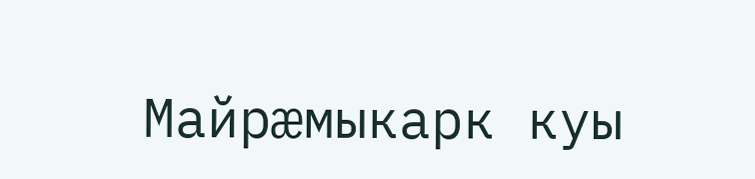Майрæмыкарк куы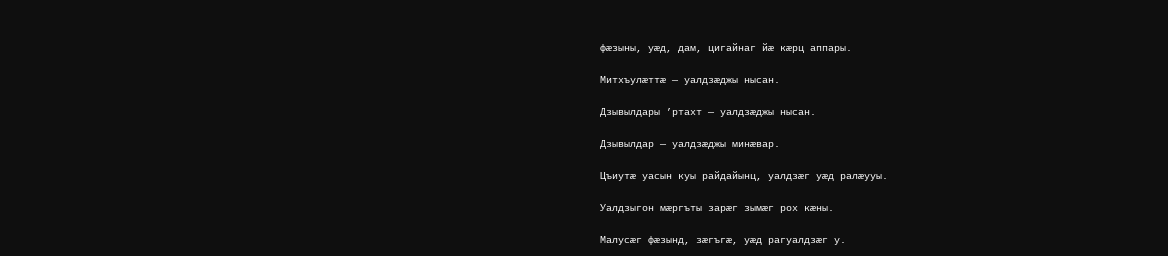фæзыны, уæд, дам, цигайнаг йæ кæрц аппары.

Митхъулæттæ — уалдзæджы нысан.

Дзывылдары ’ртахт — уалдзæджы нысан.

Дзывылдар — уалдзæджы минæвар.

Цъиутæ уасын куы райдайынц, уалдзæг уæд ралæууы.

Уалдзыгон мæргъты зарæг зымæг рох кæны.

Малусæг фæзынд, зæгъгæ, уæд рагуалдзæг у.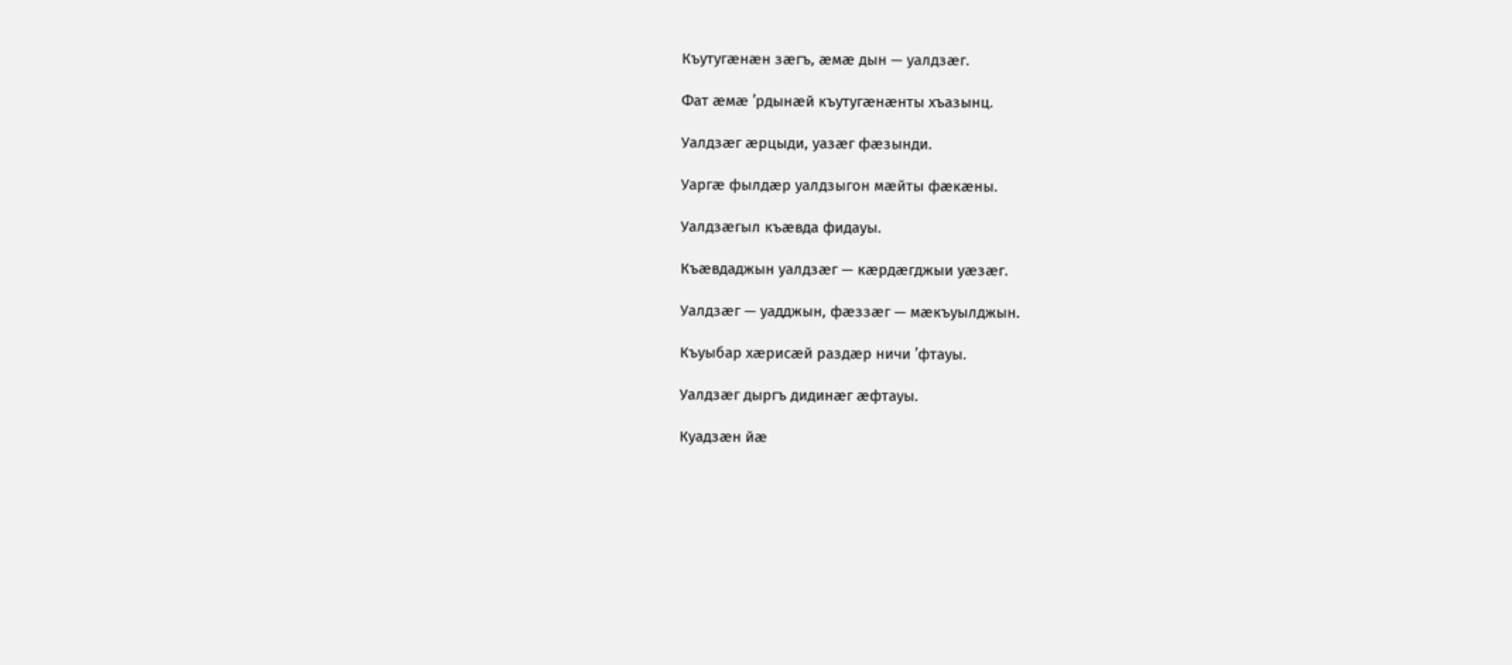Къутугæнæн зæгъ, æмæ дын — уалдзæг.

Фат æмæ ’рдынæй къутугæнæнты хъазынц.

Уалдзæг æрцыди, уазæг фæзынди.

Уаргæ фылдæр уалдзыгон мæйты фæкæны.

Уалдзæгыл къæвда фидауы.

Къæвдаджын уалдзæг — кæрдæгджыи уæзæг.

Уалдзæг — уадджын, фæззæг — мæкъуылджын.

Къуыбар хæрисæй раздæр ничи ’фтауы.

Уалдзæг дыргъ дидинæг æфтауы.

Куадзæн йæ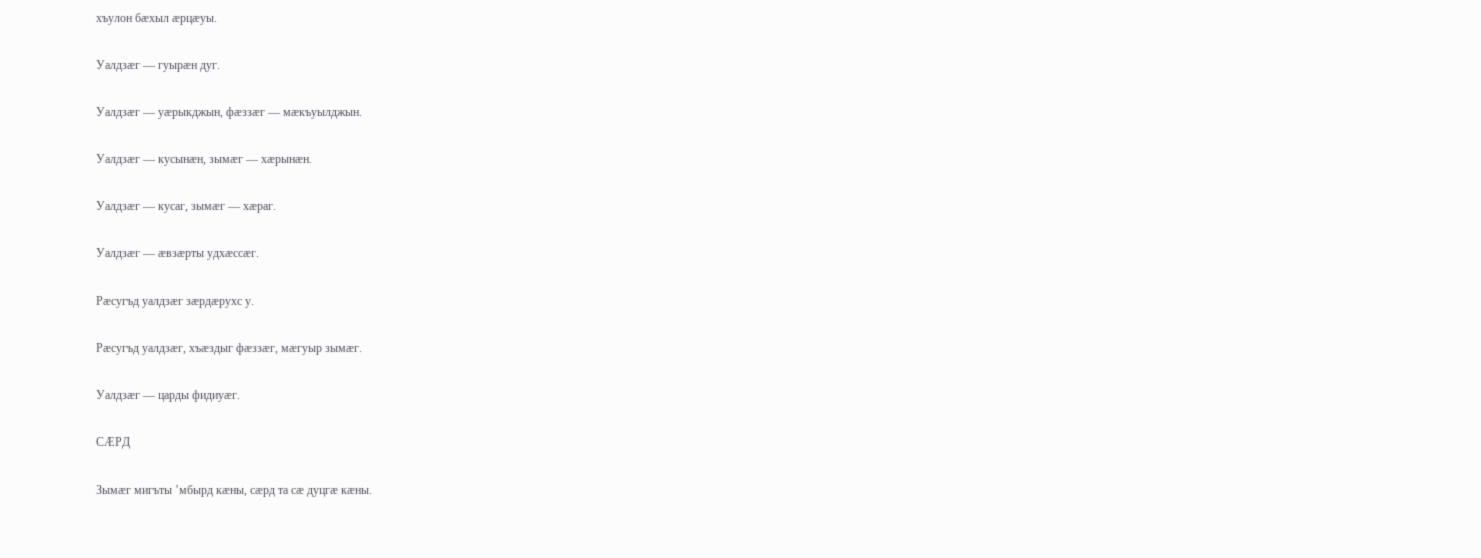хъулон бæхыл æрцæуы.

Уалдзæг — гуырæн дуг.

Уалдзæг — уæрыкджын, фæззæг — мæкъуылджын.

Уалдзæг — кусынæн, зымæг — хæрынæн.

Уалдзæг — кусаг, зымæг — хæраг.

Уалдзæг — æвзæрты удхæссæг.

Рæсугъд уалдзæг зæрдæрухс у.

Рæсугъд уалдзæг, хъæздыг фæззæг, мæгуыр зымæг.

Уалдзæг — царды фидиуæг.

СÆРД

Зымæг мигъты ’мбырд кæны, сæрд та сæ дуцгæ кæны.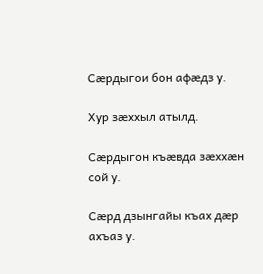Сæрдыгои бон афæдз у.

Хур зæххыл атылд.

Сæрдыгон къæвда зæххæн сой у.

Сæрд дзынгайы къах дæр ахъаз у.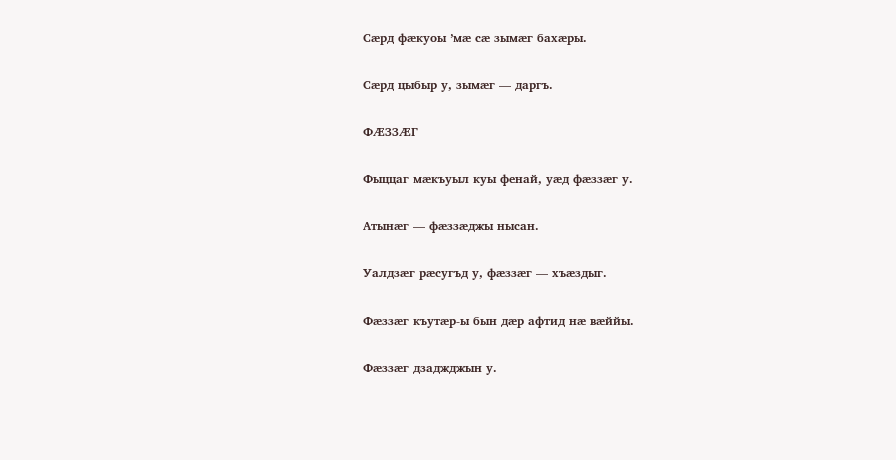Сæрд фæкуоы ’мæ сæ зымæг бахæры.

Сæрд цыбыр у, зымæг — даргъ.

ФÆЗЗÆГ

Фыццаг мæкъуыл куы фенай, уæд фæззæг у.

Атынæг — фæззæджы нысан.

Уалдзæг рæсугъд у, фæззæг — хъæздыг.

Фæззæг къутæр-ы бын дæр афтид нæ вæййы.

Фæззæг дзаджджын у.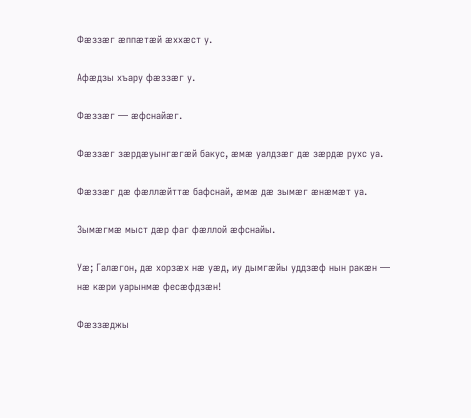Фæззæг æппæтæй æххæст у.

Афæдзы хъару фæззæг у.

Фæззæг — æфснайæг.

Фæззæг зæрдæуынгæгæй бакус, æмæ уалдзæг дæ зæрдæ рухс уа.

Фæззæг дæ фæллæйттæ бафснай, æмæ дæ зымæг æнæмæт уа.

Зымæгмæ мыст дæр фаг фæллой æфснайы.

Уæ; Галæгон, дæ хорзæх нæ уæд, иу дымгæйы уддзæф нын ракæн — нæ кæри уарынмæ фесæфдзæн!

Фæззæджы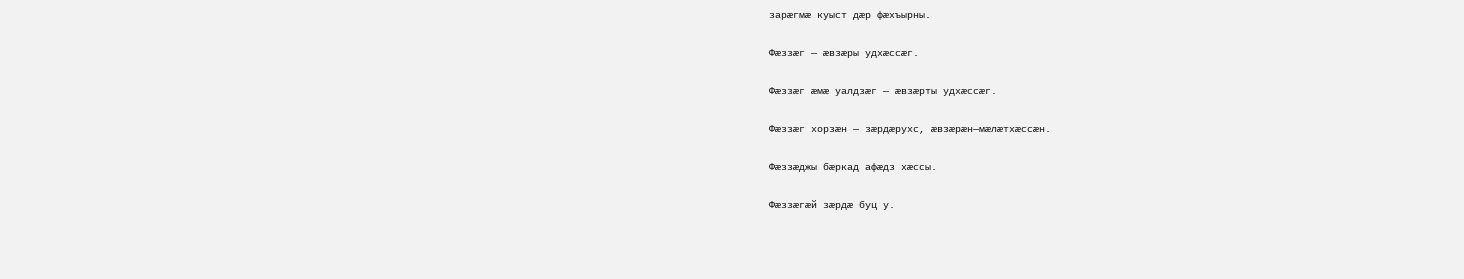зарæгмæ куыст дæр фæхъырны.

Фæззæг — æвзæры удхæссæг.

Фæззæг æмæ уалдзæг — æвзæрты удхæссæг.

Фæззæг хорзæн — зæрдæрухс, æвзæрæн—мæлæтхæссæн.

Фæззæджы бæркад афæдз хæссы.

Фæззæгæй зæрдæ буц у.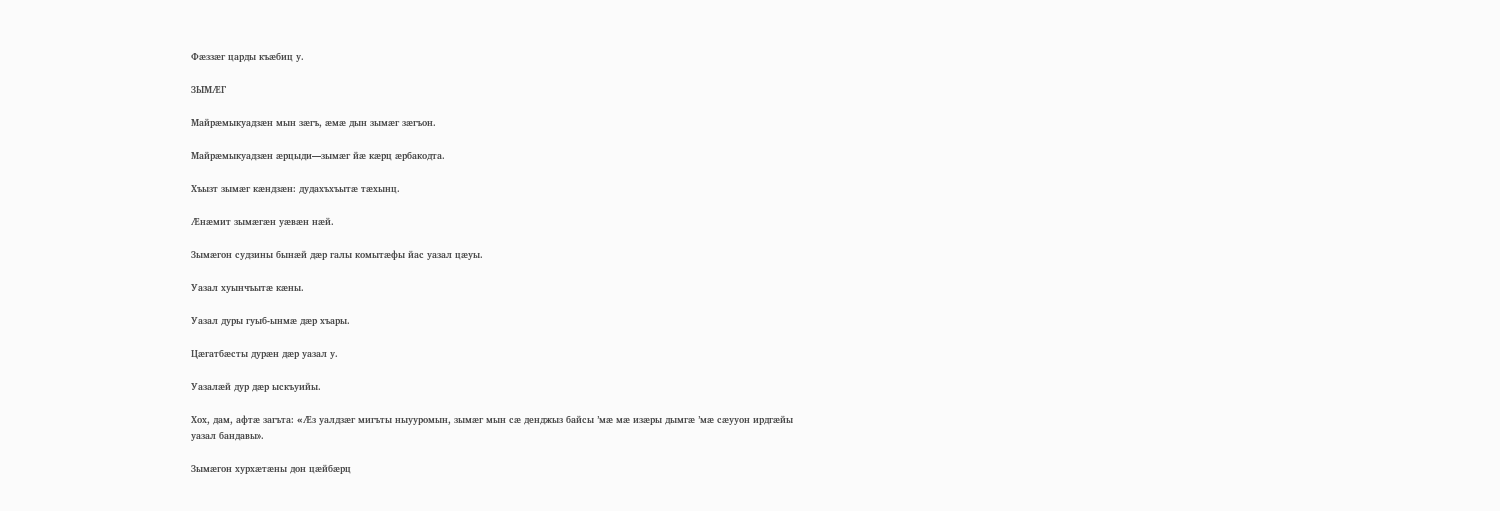Фæззæг царды къæбиц у.

ЗЫМÆГ

Майрæмыкуадзæн мын зæгъ, æмæ дын зымæг зæгъон.

Майрæмыкуадзæн æрцыди—зымæг йæ кæрц æрбакодта.

Хъызт зымæг кæндзæн: дудахъхъытæ тæхынц.

Æнæмит зымæгæн уæвæн нæй.

Зымæгон судзины бынæй дæр галы комытæфы йас уазал цæуы.

Уазал хуынчъытæ кæны.

Уазал дуры гуыб-ынмæ дæр хъары.

Цæгатбæсты дурæн дæр уазал у.

Уазалæй дур дæр ыскъуийы.

Хох, дам, афтæ загъта: «Æз уалдзæг мигъты ныууромын, зымæг мын сæ денджыз байсы ’мæ мæ изæры дымгæ ’мæ сæууон ирдгæйы уазал бандавы».

Зымæгон хурхæтæны дон цæйбæрц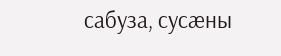сабуза, сусæны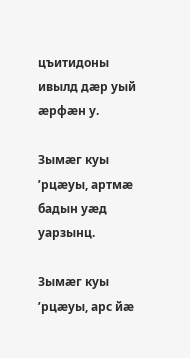цъитидоны ивылд дæр уый æрфæн у.

Зымæг куы ’рцæуы, артмæ бадын уæд уарзынц.

Зымæг куы ’рцæуы, арс йæ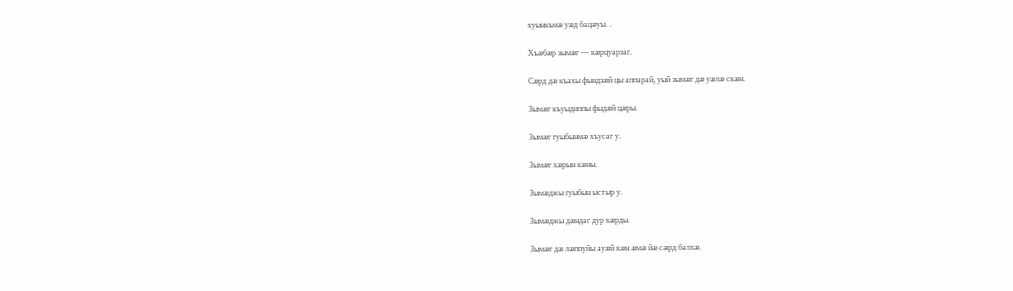хуынкъмæ уæд бацæуы. .

Хъæбæр зымæг — кæрцуарзаг.

Сæрд дæ къахы фындзæй цы аппарай, уый зымæг дæ уæлæ скæн.

Зымæг къуыдиппы фыдæй цæры.

Зымæг гуыбынмæ хъусаг у.

Зымæг хæрын кæны.

Зымæджы гуыбын ыстыр у.

Зымæджы дæндаг дур кæрды.

Зымæг дæ лæппуйы ауæй кæн æмæ йæ сæрд балхæ.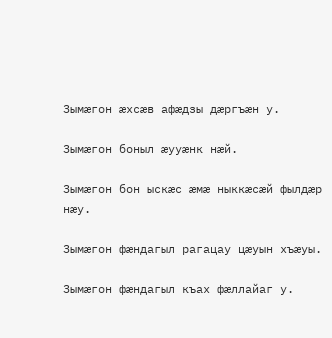Зымæгон æхсæв афæдзы дæргъæн у.

Зымæгон боныл æууæнк нæй.

Зымæгон бон ыскæс æмæ ныккæсæй фылдæр нæу.

Зымæгон фæндагыл рагацау цæуын хъæуы.

Зымæгон фæндагыл къах фæллайаг у.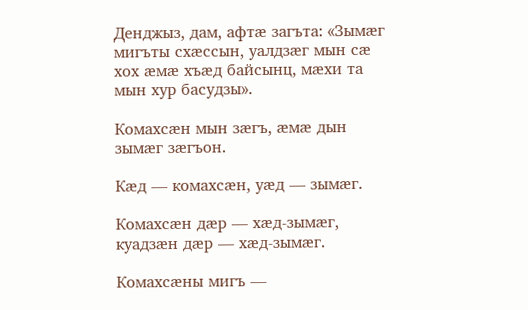Денджыз, дам, афтæ загъта: «Зымæг мигъты схæссын, уалдзæг мын сæ хох æмæ хъæд байсынц, мæхи та мын хур басудзы».

Комахсæн мын зæгъ, æмæ дын зымæг зæгъон.

Кæд — комахсæн, уæд — зымæг.

Комахсæн дæр — хæд-зымæг, куадзæн дæр — хæд-зымæг.

Комахсæны мигъ —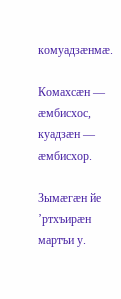комуадзæнмæ.

Комахсæн — æмбисхос, куадзæн — æмбисхор.

Зымæгæн йе ’ртхъирæн мартъи у.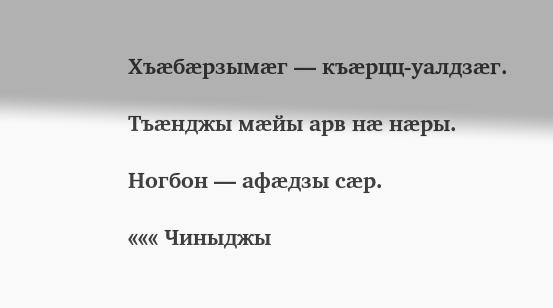Хъæбæрзымæг — къæрцц-уалдзæг.

Тъæнджы мæйы арв нæ нæры.

Ногбон — афæдзы сæр.

««« Чиныджы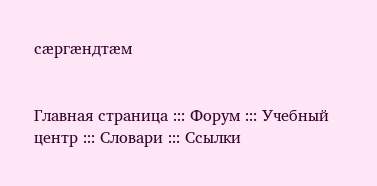сæргæндтæм


Главная страница ::: Форум ::: Учебный центр ::: Словари ::: Ссылки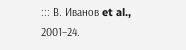::: В. Иванов et al., 2001–24.